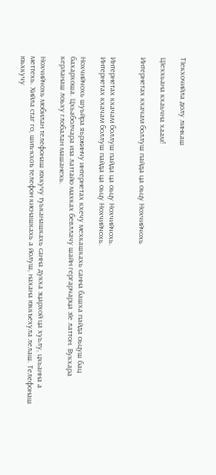ТIекхочийла долу линкаш

ЦIеххьана кхаьчна хаам!

Интернетах кхачам боллуш пайда ца оьцу Нохчийчохь


Интернетах кхачам боллуш пайда ца оьцу Нохчийчохь.
Интернетах кхачам боллуш пайда ца оьцу Нохчийчохь.

Нохчийчохь шуьйра яьржинчу интернетах кхечу мехкашкахь санна башха пайда оьцуш бац бахархоша. Цхьаболчара иза латтайо махках бевллачу шайн гергарчарца зIе латтон. Вукхара керланаш лоьху глобалан машанехь.

Нохчийчохь мобилан телефонаш юхкучу туьканашкахь санна дукха эцархой ца хуьлу, цхьанна а меттехь. Хийла стаг го, шиъ-кхоъ телефон киснашкахь а йолуш, нахана юккъехула лелаш. Телефонаш юьхкучу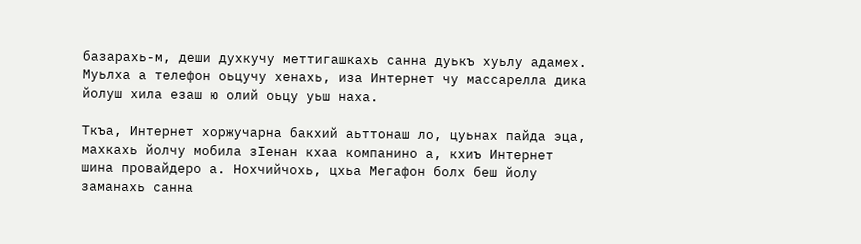базарахь-м, деши духкучу меттигашкахь санна дуькъ хуьлу адамех. Муьлха а телефон оьцучу хенахь, иза Интернет чу массарелла дика йолуш хила езаш ю олий оьцу уьш наха.

Ткъа, Интернет хоржучарна бакхий аьттонаш ло, цуьнах пайда эца, махкахь йолчу мобила зIенан кхаа компанино а, кхиъ Интернет шина провайдеро а. Нохчийчохь, цхьа Мегафон болх беш йолу заманахь санна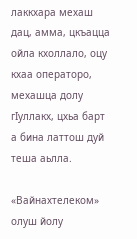лаккхара мехаш дац, амма, цкъацца ойла кхоллало, оцу кхаа операторо, мехашца долу гIуллакх, цхьа барт а бина латтош дуй теша аьлла.

«Вайнахтелеком» олуш йолу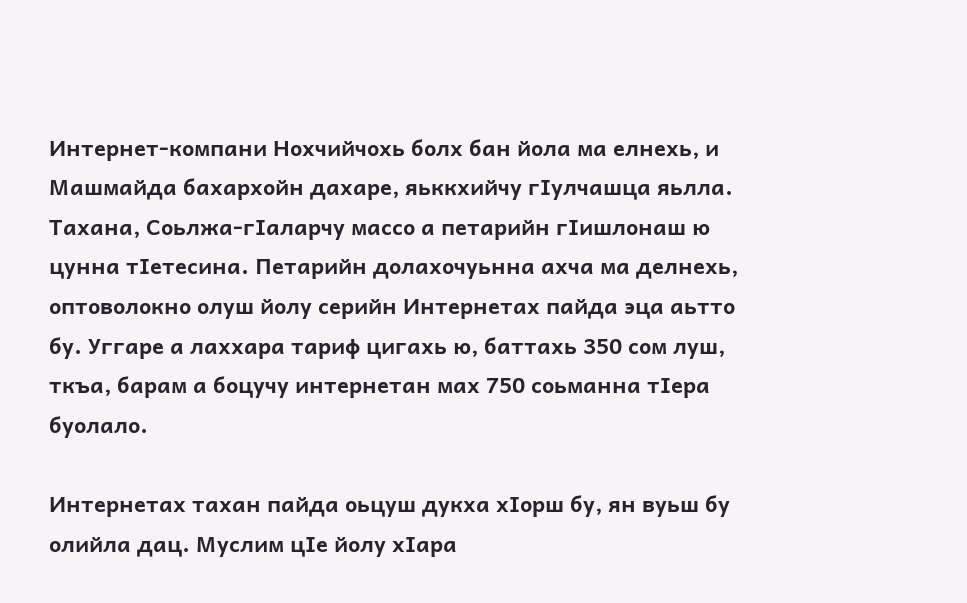Интернет-компани Нохчийчохь болх бан йола ма елнехь, и Машмайда бахархойн дахаре, яьккхийчу гIулчашца яьлла. Тахана, Соьлжа-гIаларчу массо а петарийн гIишлонаш ю цунна тIетесина. Петарийн долахочуьнна ахча ма делнехь, оптоволокно олуш йолу серийн Интернетах пайда эца аьтто бу. Уггаре а лаххара тариф цигахь ю, баттахь 350 сом луш, ткъа, барам а боцучу интернетан мах 750 соьманна тIера буолало.

Интернетах тахан пайда оьцуш дукха хIорш бу, ян вуьш бу олийла дац. Муслим цIе йолу хIара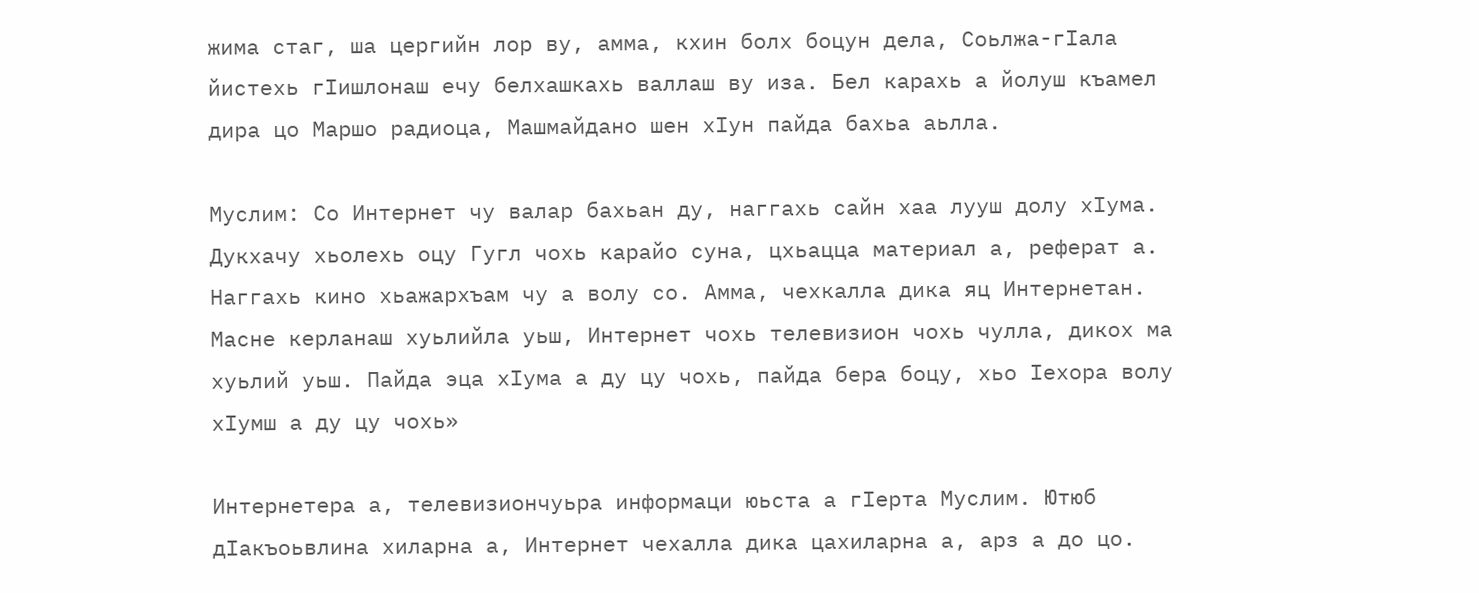жима стаг, ша цергийн лор ву, амма, кхин болх боцун дела, Соьлжа-гIала йистехь гIишлонаш ечу белхашкахь валлаш ву иза. Бел карахь а йолуш къамел дира цо Маршо радиоца, Машмайдано шен хIун пайда бахьа аьлла.

Муслим: Со Интернет чу валар бахьан ду, наггахь сайн хаа лууш долу хIума. Дукхачу хьолехь оцу Гугл чохь карайо суна, цхьацца материал а, реферат а. Наггахь кино хьажархъам чу а волу со. Амма, чехкалла дика яц Интернетан. Масне керланаш хуьлийла уьш, Интернет чохь телевизион чохь чулла, дикох ма хуьлий уьш. Пайда эца хIума а ду цу чохь, пайда бера боцу, хьо Iехора волу хIумш а ду цу чохь»

Интернетера а, телевизиончуьра информаци юьста а гIерта Муслим. Ютюб дIакъоьвлина хиларна а, Интернет чехалла дика цахиларна а, арз а до цо.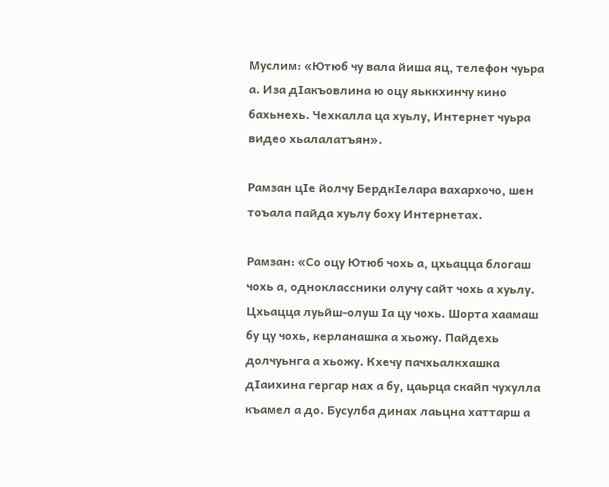Муслим: «Ютюб чу вала йиша яц, телефон чуьра а. Иза дIакъовлина ю оцу яьккхинчу кино бахьнехь. Чехкалла ца хуьлу, Интернет чуьра видео хьалалатъян».

Рамзан цIе йолчу БердкIелара вахархочо, шен тоъала пайда хуьлу боху Интернетах.

Рамзан: «Со оцу Ютюб чохь а, цхьацца блогаш чохь а, одноклассники олучу сайт чохь а хуьлу. Цхьацца луьйш-олуш Iа цу чохь. Шорта хаамаш бу цу чохь, керланашка а хьожу. Пайдехь долчуьнга а хьожу. Кхечу пачхьалкхашка дIаихина гергар нах а бу, цаьрца скайп чухулла къамел а до. Бусулба динах лаьцна хаттарш а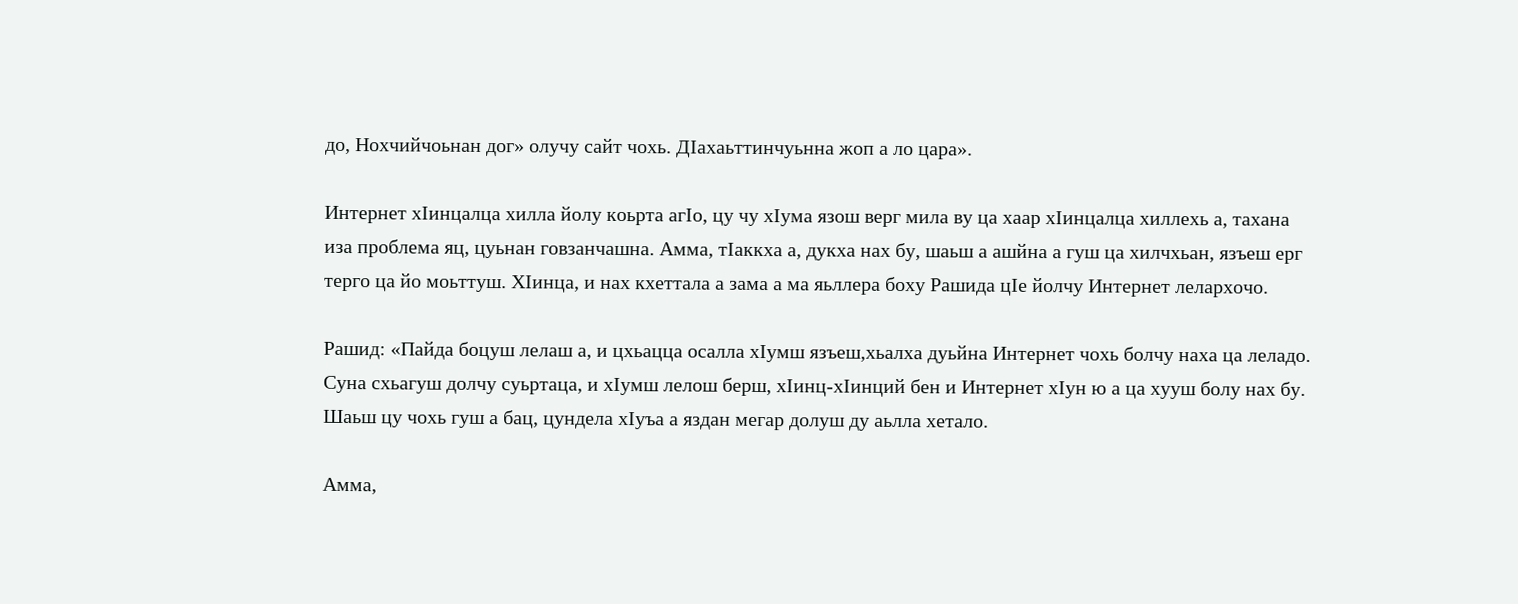до, Нохчийчоьнан дог» олучу сайт чохь. ДIахаьттинчуьнна жоп а ло цара».

Интернет хIинцалца хилла йолу коьрта агIо, цу чу хIума язош верг мила ву ца хаар хIинцалца хиллехь а, тахана иза проблема яц, цуьнан говзанчашна. Амма, тIаккха а, дукха нах бу, шаьш а ашйна а гуш ца хилчхьан, язъеш ерг терго ца йо моьттуш. ХIинца, и нах кхеттала а зама а ма яьллера боху Рашида цIе йолчу Интернет лелархочо.

Рашид: «Пайда боцуш лелаш а, и цхьацца осалла хIумш язъеш,хьалха дуьйна Интернет чохь болчу наха ца леладо. Суна схьагуш долчу суьртаца, и хIумш лелош берш, хIинц-хIинций бен и Интернет хIун ю а ца хууш болу нах бу. Шаьш цу чохь гуш а бац, цундела хIуъа а яздан мегар долуш ду аьлла хетало.

Амма,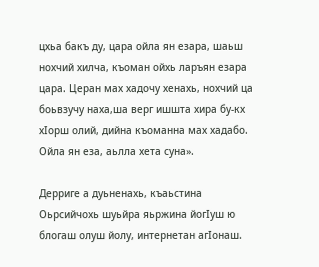цхьа бакъ ду, цара ойла ян езара, шаьш нохчий хилча, къоман ойхь ларъян езара цара. Церан мах хадочу хенахь, нохчий ца боьвзучу наха,ша верг ишшта хира бу-кх хIорш олий, дийна къоманна мах хадабо. Ойла ян еза, аьлла хета суна».

Дерриге а дуьненахь, къаьстина Оьрсийчохь шуьйра яьржина йогIуш ю блогаш олуш йолу, интернетан агIонаш.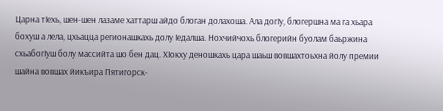Царна тIехь, шен-шен лазаме хаттарш айдо блоган долахоша. Ала догIу, блогершна ма га хьара бохуш а лела, цхьацца регионашкахь долу Iедалша. Нохчийчохь блогерийн буолам баьржина схьабогIуш болу массийта шо бен дац. ХIокху деношкахь цара шаьш вовшахтоьхна йолу премии шайна вовшах йикъира Пятигорск-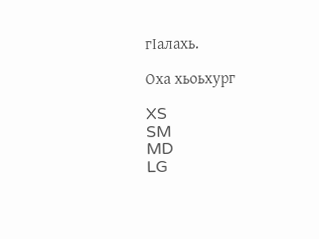гIалахь.

Оха хьоьхург

XS
SM
MD
LG